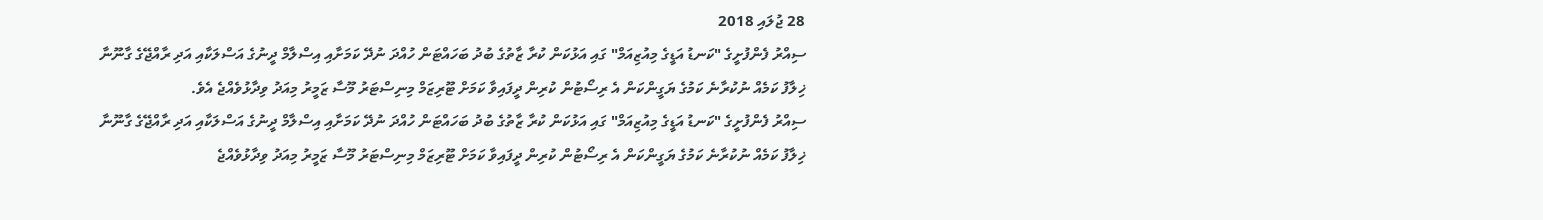28 ޖުލައި 2018
ސިއްރު ފެންފުށީގެ "ކަނޑު އަޑީގެ މިއުޒިއަމް" ގައި އަޅުކަން ކުރާ ޒާތުގެ ބުދު ބަހައްޓަން ހުއްދަ ނުދޭ ކަމަށާއި އިސްލާމް ދީނުގެ އަސްލަކާއި އަދި ރާއްޖޭގެ ގާނޫނާ ޚިލާފު ކަމެއް ނުކުރާނެ ކަމުގެ ޔަގީންކަން އެ ރިސޯޓުން ކުރިން ދީފައިވާ ކަމަށް ޓޫރިޒަމް މިނިސްޓަރު މޫސާ ޒަމީރު މިއަދު ވިދާޅުވެއްޖެ އެވެ.
ސިއްރު ފެންފުށީގެ "ކަނޑު އަޑީގެ މިއުޒިއަމް" ގައި އަޅުކަން ކުރާ ޒާތުގެ ބުދު ބަހައްޓަން ހުއްދަ ނުދޭ ކަމަށާއި އިސްލާމް ދީނުގެ އަސްލަކާއި އަދި ރާއްޖޭގެ ގާނޫނާ ޚިލާފު ކަމެއް ނުކުރާނެ ކަމުގެ ޔަގީންކަން އެ ރިސޯޓުން ކުރިން ދީފައިވާ ކަމަށް ޓޫރިޒަމް މިނިސްޓަރު މޫސާ ޒަމީރު މިއަދު ވިދާޅުވެއްޖެ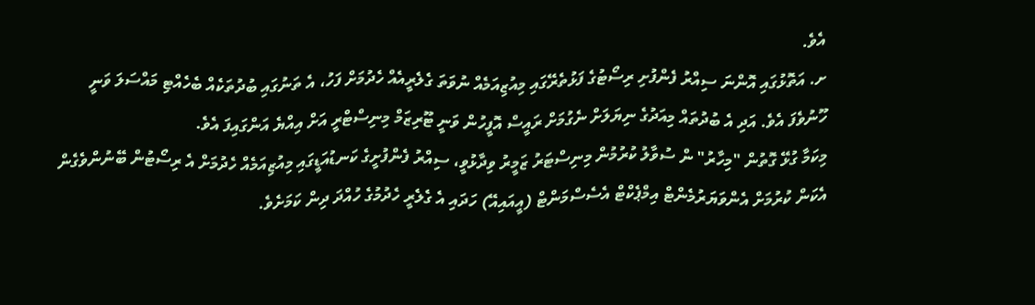އެވެ.
ށ. އަތޮޅުގައި އޮންނަ ސިއްރު ފެންފުށި ރިސޯޓުގެ ފަޅުތެރޭގައި މިއުޒިއަމެއް ނުވަތަ ގެލެރީއެއް ހެދުމަށް ފަހު، އެ ތަނުގައި ބުދުތަކެއް ބެހެއްޓި މައްސަލަ ވަނީ ހޫނުވެފަ އެވެ. އަދި އެ ބުދުތައް މިއަދުގެ ނިޔަލަށް ނެގުމަށް ރައީސް އޮފީހުން ވަނީ ޓޫރިޒަމް މިނިސްޓްރީ އަށް އިއްޔެ އަންގައިފަ އެވެ.
މިކަމާ ގުޅޭ ގޮތުން "މިހާރު" ން ސުވާލު ކުރުމުން މިނިސްޓަރު ޒަމީރު ވިދާޅުވީ، ސިއްރު ފެންފުށީގެ ކަނޑުއަޑީގައި މިއުޒިއަމެއް ހެދުމަށް އެ ރިސޯޓުން ބޭނުންވެގެން އެކަން ކުރުމަށް އެންވަޔަރުމެންޓް އިމްޕެކްޓް އެސެސްމަންޓް (އީއައިއޭ) ހަދައި އެ ގެލެރީ ހެދުމުގެ ހުއްދަ ދިން ކަމަށެވެ.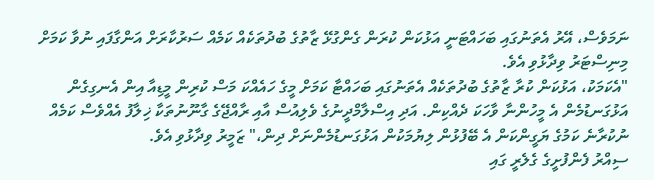ނަމަވެސް، އޭރު އެތަނުގައި ބަހައްޓަނީ އަޅުކަން ކުރަން ގެންގުޅޭ ޒާތުގެ ބުދުތަކެއް ކަމެއް ސަރުކާރަށް އަންގާފައި ނުވާ ކަމަށް މިނިސްޓަރު ވިދާޅުވި އެވެ.
"އެކަމަކު، އަޅުކަން ކުރާ ޒާތުގެ ބުދުތަކެއް އެތަނުގައި ބަހައްޓާ ކަމަށް މީގެ ހައެއްކަ މަސް ކުރިން މީޑިއާ އިން އެނގިގެން އަޅުގަނޑުމެން އެ މީހުންނާ ވާހަކަ ދެއްކިން. އަދި އިސްލާމްދީނުގެ ވެލިއުސް އާއި ރާއްޖޭގެ ގާނޫނުތަކާ ޚިލާފު އެއްވެސް ކަމެއް ނުކުރާނެ ކަމުގެ ޔަގީންކަން އެ ބޭފުޅުން ލިޔުމަކުން އަޅުގަނޑުމެންނަށް ދިން،" ޒަމީރު ވިދާޅުވި އެވެ.
ސިއްރު ފެންފުށީގެ ގެލެރީ ގައި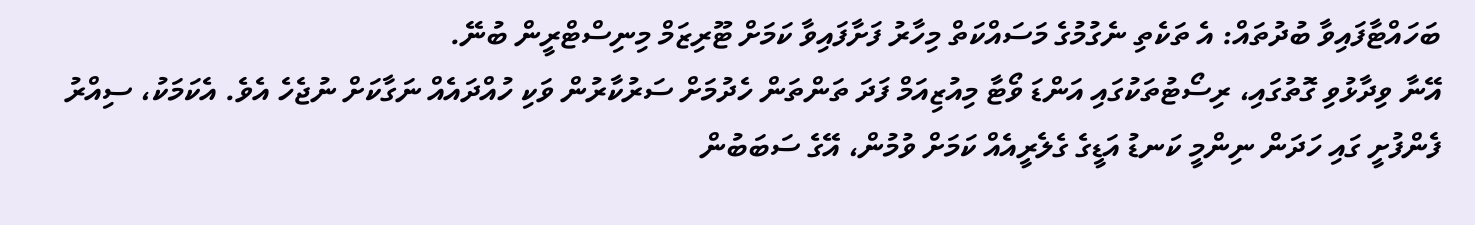ބަހައްޓާފައިވާ ބުދުތައް: އެ ތަކެތި ނެގުމުގެ މަސައްކަތް މިހާރު ފަށާފައިވާ ކަމަށް ޓޫރިޒަމް މިނިސްޓްރީން ބުނޭ.
އޭނާ ވިދާޅުވި ގޮތުގައި، ރިސޯޓުތަކުގައި އަންޑަ ވޯޓާ މިއުޒިއަމް ފަދަ ތަންތަން ހެދުމަށް ސަރުކާރުން ވަކި ހުއްދައެއް ނަގާކަށް ނުޖެހެ އެވެ. އެކަމަކު، ސިއްރު ފެންފުށީ ގައި ހަދަން ނިންމީ ކަނޑު އަޑީގެ ގެލެރީއެއް ކަމަށް ވުމުން، އޭގެ ސަބަބުން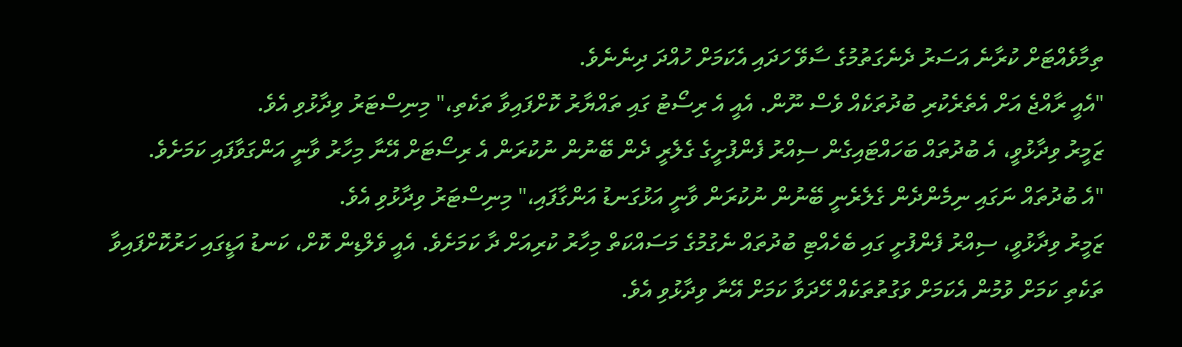ތިމާވެއްޓަށް ކުރާނެ އަސަރު ދެނެގަތުމުގެ ސާވޭ ހަދައި އެކަމަށް ހުއްދަ ދިނެނެވެ.
"އެއީ ރާއްޖެ އަށް އެތެރެކުރި ބުދުތަކެއް ވެސް ނޫން. އެއީ އެ ރިސޯޓު ގައި ތައްޔާރު ކޮށްފައިވާ ތަކެތި،" މިނިސްޓަރު ވިދާޅުވި އެވެ.
ޒަމީރު ވިދާޅުވީ، އެ ބުދުތައް ބަހައްޓައިގެން ސިއްރު ފެންފުށީގެ ގެލެރީ ދެން ބޭނުން ނުކުރަން އެ ރިސޯޓަށް އޭނާ މިހާރު ވާނީ އަންގަވާފައި ކަމަށެވެ.
"އެ ބުދުތައް ނަގައި ނިމެންދެން ގެލެރެނީ ބޭނުން ނުކުރަން ވާނީ އަޅުގަނޑު އަންގާފައި،" މިނިސްޓަރު ވިދާޅުވި އެވެ.
ޒަމީރު ވިދާޅުވީ، ސިއްރު ފެންފުށީ ގައި ބެހެއްޓި ބުދުތައް ނެގުމުގެ މަސައްކަތް މިހާރު ކުރިއަށް ދާ ކަމަށެވެ. އެއީ ވެލްޑިން ކޮށް، ކަނޑު އަޑީގައި ހަރުކޮށްފައިވާ ތަކެތި ކަމަށް ވުމުން އެކަމަށް ވަގުތުތަކެއް ހޭދަވާ ކަމަށް އޭނާ ވިދާޅުވި އެވެ.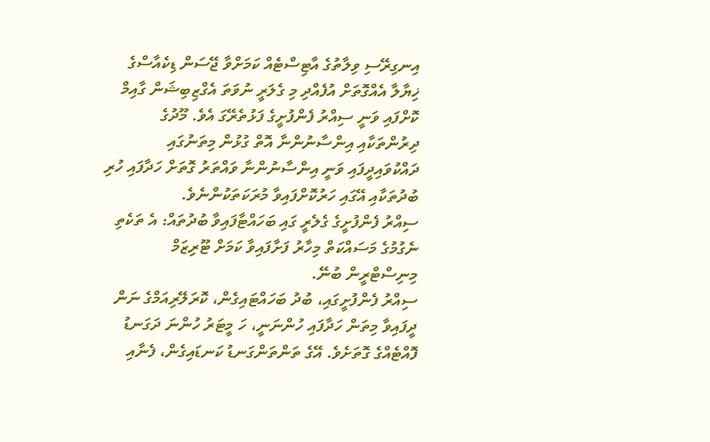އިނގިރޭސި ވިލާތުގެ އާޓިސްޓެއް ކަމަށްވާ ޖޭސަން ޑިކެއާސްގެ ޚިޔާލާ އެއްގޮތަށް އުފެއްދި މި ގެލަރީ ނުވަތަ އެގްޒިބިޝަން ގާއިމް ކޮށްފައި ވަނީ ސިއްރު ފެންފުށީގެ ފަޅުތެރޭގަ އެވެ. މޫދުގެ ދިރުންތަކާއި އިންސާނުންނާ އޮތް ގުޅުން މިތަނުގައި ދައްކުވައިދީފައި ވަނީ އިންސާނުންނާ ވައްތަރު ގޮތަށް ހަދާފައި ހުރި ބުދުތަކާއި އޭގައި ހަރުކޮށްފައިވާ މުރަކަތަކުންނެވެ.
ސިއްރު ފެންފުށީގެ ގެލެރީ ގައި ބަހައްޓާފައިވާ ބުދުތައް: އެ ތަކެތި ނެގުމުގެ މަސައްކަތް މިހާރު ފަށާފައިވާ ކަމަށް ޓޫރިޒަމް މިނިސްޓްރީން ބުނޭ.
ސިއްރު ފެންފުށީގައި، ބުދު ބަހައްޓައިގެން، ކޮރަލޭރިއަމްގެ ނަން ދީފައިވާ މިތަން ހަދާފައި ހުންނަނީ، ހަ މީޓަރު ހުންނަ ދަގަނޑު ފޮއްޓެއްގެ ގޮތަށެވެ. އޭގެ ތަންތަންގަނޑު ކަނޑައިގެން، ފެނާއި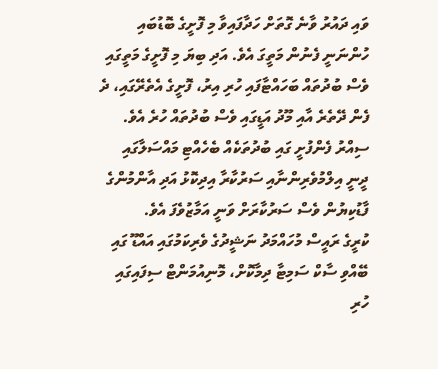ވައި ދައުރު ވާނެ ގޮތަށް ހަދާފައިވާ މި ފޮށީގެ ބޮޑުބައި ހުންނަނީ ފެނުން މަތީގަ އެވެ. އަދި ބިޔަ މި ފޮށީގެ މަތީގައި ވެސް ބުދުތައް ބަހައްޓާފައި ހުރި އިރު، ފޮށީގެ އެތެރޭގައި، ދެ ފެން ދޭތެރެ އާއި މޫދު އަޑީގައި ވެސް ބުދުތައް ހުރެ އެވެ.
ސިއްރު ފެންފުށީ ގައި ބުދުތަކެއް ބެހެއްޓި މައްސަލާގައި ދީނީ އިލްމުވެރިންނާއި ސަރުކާރާ އިދިކޮޅު އަދި އާންމުންގެ ފާޑުކިޔުން ވެސް ސަރުކާރަށް ވަނީ އަމާޒުވެފަ އެވެ.
ކުރީގެ ރައީސް މުހައްމަދު ނަޝީދުގެ ވެރިކަމުގައި އައްޑޫ ގައި ބޭއްވި ސާކް ސަމިޓާ ދިމާކޮށް، މޮނިއުމަންޓް ސިފައިގައި ހުރި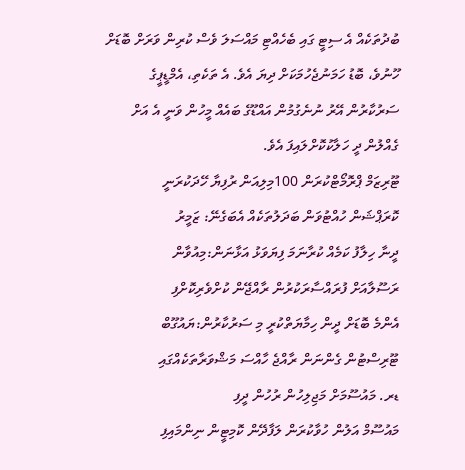ބުދުތަކެއް އެ ސިޓީ ގައި ބެހެއްޓި މައްސަލަ ވެސް ކުރިން ވަރަށް ބޮޑަށް ހޫނުވެ، ބޮޑު ހަމަނުޖެހުމަކަށް ދިޔަ އެވެ. އެ ތަކެތި، އެމްޑީޕީގެ ސަރުކާރުން އޭރު ނުނެގުމުން އައްޑޫގެ ބައެއް މީހުން ވަނީ އެ އަށް ގެއްލުން ދީ ހަލާކުކޮށްލައިފަ އެވެ.
ޓޫރިޒަމް ޕްރޮމޯޓްކުރަން 100މިލިއަން ރުފިޔާ ހޭދަކުރަނީ
ކޮރަޕްޝަން ހުއްޓުވަން ބަދަލުތަކެއް އެބަގެނޭ: ޒަމީރު
ދީނާ ހިލާފު ކަމެއް ކުރާނަމަ ފިޔަވަޅު އަޅާނަން:މިއުވާން
ރަސޫލާއަށް ފުރައްސާރަކުރުން ރާއްޖޭން ކުށްވެރިކޮށްފި
އެންމެ ބޮޑަށް ދީން ހިމާޔަތްކުރީ މި ސަރުކާރުން:ޔައުގޫބް
ޓޫރިސްޓުން ގެންނަން ރާއްޖެ ހާއްސަ މަޝްވަރާތަކެއްގައި
ޑރ. މައުސޫމަށް މަޖިލިހުން ރުހުން ދީފި
މައުސޫމް އަލުން ހުވާކުރަން ލަފާދޭން ކޮމިޓީން ނިންމައިފި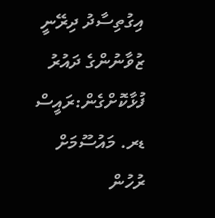އިގުތިސާދު ދިރޭނީ ޒުވާނުންގެ ދައުރު ފުޅާކޮށްގެން:ރައީސް
ޑރ. މައުސޫމަށް ރުހުން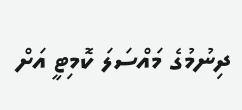ދިނުމުގެ މައްސަލަ ކޮމިޓީ އަށް